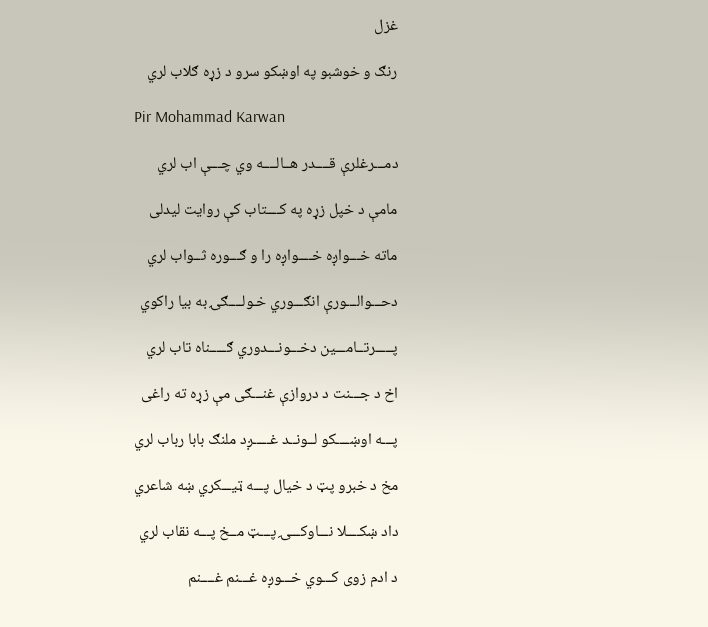غزل

رنګ و خوشبو په اوښکو سرو د زړه ګلاب لري

Pir Mohammad Karwan

دمـــرغلرې قــــدر هــالــــه وي چـــې اب لري

مامې د خپل زړه په کــــتاب کې روایت لیدلی

ماته خـــواږه خــــواږه را و ګـــوره ثــواب لري

دحـــوالـــورې انګـــوري خـولــــګۍ به بیا راکوي

پـــــرتــامـــین دخـــونـــدوري ګـــــناه تاب لري

اخ د جـــنت د دروازې غنـــګی مې زړه ته راغی

پـــه اوښــــکو لــونــد غـــــږد ملنګ بابا رباب لري

مخ د خبرو پټ د خیال پـــه ټیـــکري ښه شاعري

داد ښکــــلا نـــاوکـــۍ پـــټ مــخ پـــه نقاب لري

د ادم زوی کـــوي خـــوږه غـــنم غــــنم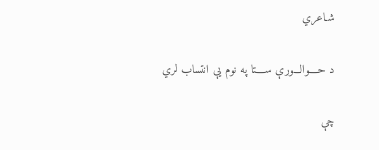شـاعري

د حــــوالـــورې ســــتا په نوم یې انتساب لري

چې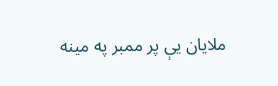ملایان یې پر ممبر په مینه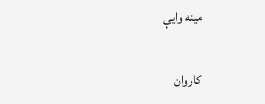مینه وایې

کاروان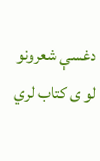دغسې شعرونو لو ی کتاب لري